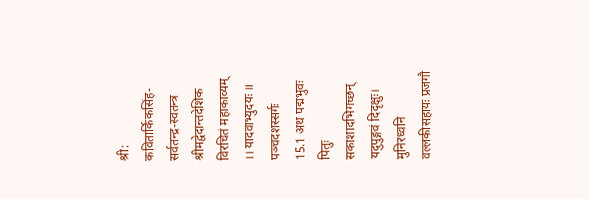श्री:
कवितार्किकसिंह-सर्वतन्द्र-स्वतन्त्र श्रीमद्वेदान्तदेशिक विरचितं महाकाव्यम्
।। यादवाभ्युदयः ॥
पञ्चदशस्सर्गः
15.1 अथ पद्मभुवः पितुः सकाशादभिगच्छन् यदुपुङ्गवं दिदृक्षुः।
मुनिरध्वनि वल्लकीसहायः प्रजगौ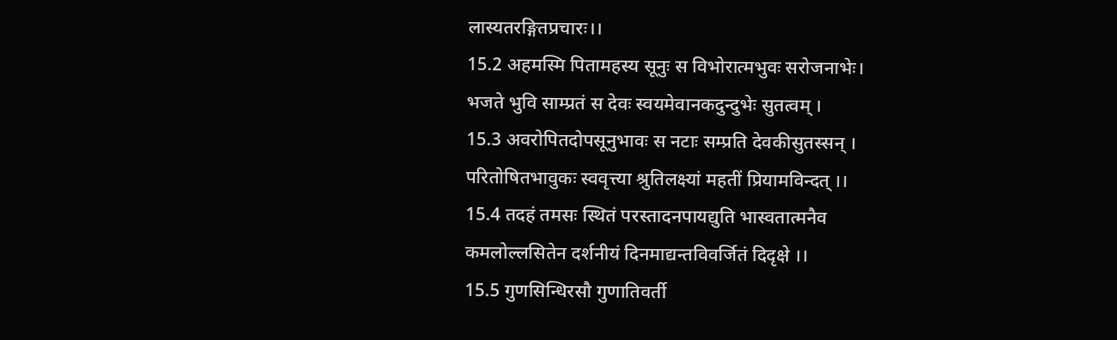लास्यतरङ्गितप्रचारः।।
15.2 अहमस्मि पितामहस्य सूनुः स विभोरात्मभुवः सरोजनाभेः।
भजते भुवि साम्प्रतं स देवः स्वयमेवानकदुन्दुभेः सुतत्वम् ।
15.3 अवरोपितदोपसूनुभावः स नटाः सम्प्रति देवकीसुतस्सन् ।
परितोषितभावुकः स्ववृत्त्या श्रुतिलक्ष्यां महतीं प्रियामविन्दत् ।।
15.4 तदहं तमसः स्थितं परस्तादनपायद्युति भास्वतात्मनैव
कमलोल्लसितेन दर्शनीयं दिनमाद्यन्तविवर्जितं दिदृक्षे ।।
15.5 गुणसिन्धिरसौ गुणातिवर्ती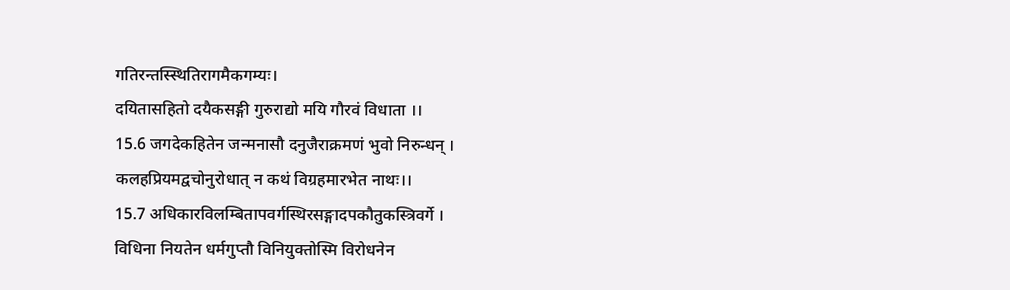गतिरन्तस्स्थितिरागमैकगम्यः।
दयितासहितो दयैकसङ्गी गुरुराद्यो मयि गौरवं विधाता ।।
15.6 जगदेकहितेन जन्मनासौ दनुजैराक्रमणं भुवो निरुन्धन् ।
कलहप्रियमद्वचोनुरोधात् न कथं विग्रहमारभेत नाथः।।
15.7 अधिकारविलम्बितापवर्गस्थिरसङ्गादपकौतुकस्त्रिवर्गे ।
विधिना नियतेन धर्मगुप्तौ विनियुक्तोस्मि विरोधनेन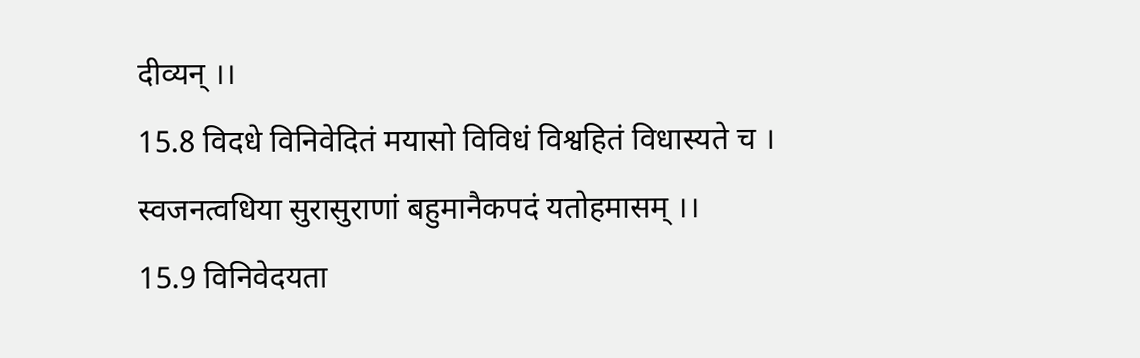दीव्यन् ।।
15.8 विदधे विनिवेदितं मयासो विविधं विश्वहितं विधास्यते च ।
स्वजनत्वधिया सुरासुराणां बहुमानैकपदं यतोहमासम् ।।
15.9 विनिवेदयता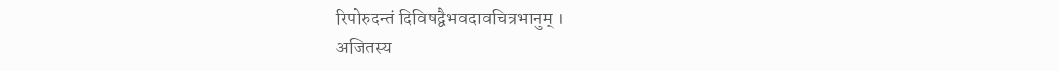रिपोरुदन्तं दिविषद्वैभवदावचित्रभानुम् ।
अजितस्य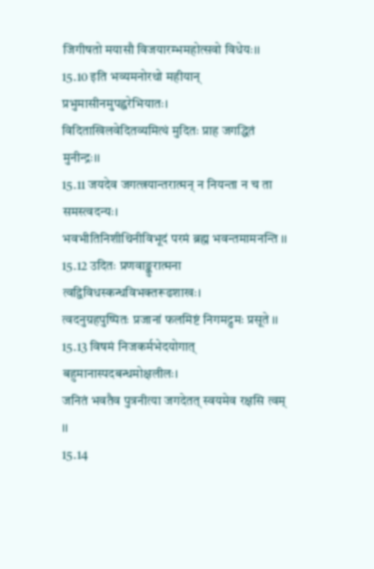जिगीषतो मयासौ विजयारम्भमहोत्सवो विधेयः।।
15.10 इति भव्यमनोरथो महीयान् प्रभुमासीनमुपह्वरेभियातः।
विदिताखिलवेदितव्यमित्थं मुदितः प्राह जगद्धितं मुनीन्द्रः।।
15.11 जयदेव जगत्त्रयान्तरात्मन् न नियन्ता न च ता समस्त्वदन्यः।
भवभीतिनिशीथिनीविभूदं परमं ब्रह्म भवन्तमामनन्ति ।।
15.12 उदितः प्रणवाङ्कुरात्मना त्वद्विविधस्कन्धविभक्तरूढशाखः।
त्वदनुग्रहपुष्पितः प्रजानां फलमिष्टं निगमद्रुमः प्रसूते ।।
15.13 विषमं निजकर्मभेदयोगात् बहुमानास्पदबन्धमोक्षलीलः।
जनितं भवतैव पुत्रनीत्या जगदेतत् स्वयमेव रक्षसि त्वम् ।।
15.14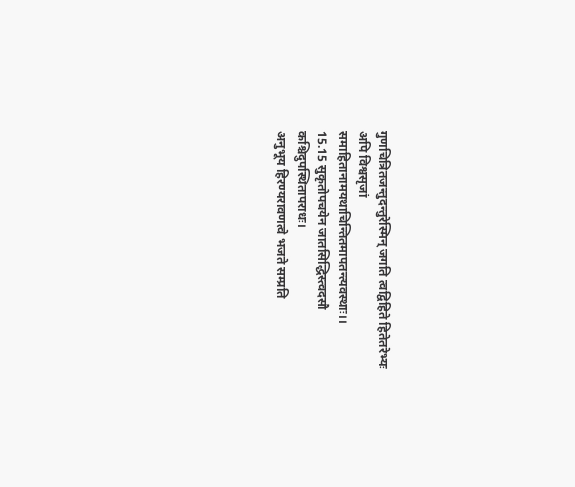गुणचित्रितजन्तुदन्तुरेस्मिन् जगति त्वद्विहिते हितेतरेभ्यः
अपि विश्वसृजां समाहितानामयथाचिन्तितमापतन्त्यवस्थाः।।
15.15 सुकृतोपचयेन जातसिद्धिस्त्वदसौ कश्चिदुपस्थितापराधः।
अनुभूय हिरण्यरावणत्वे भजते सम्प्रति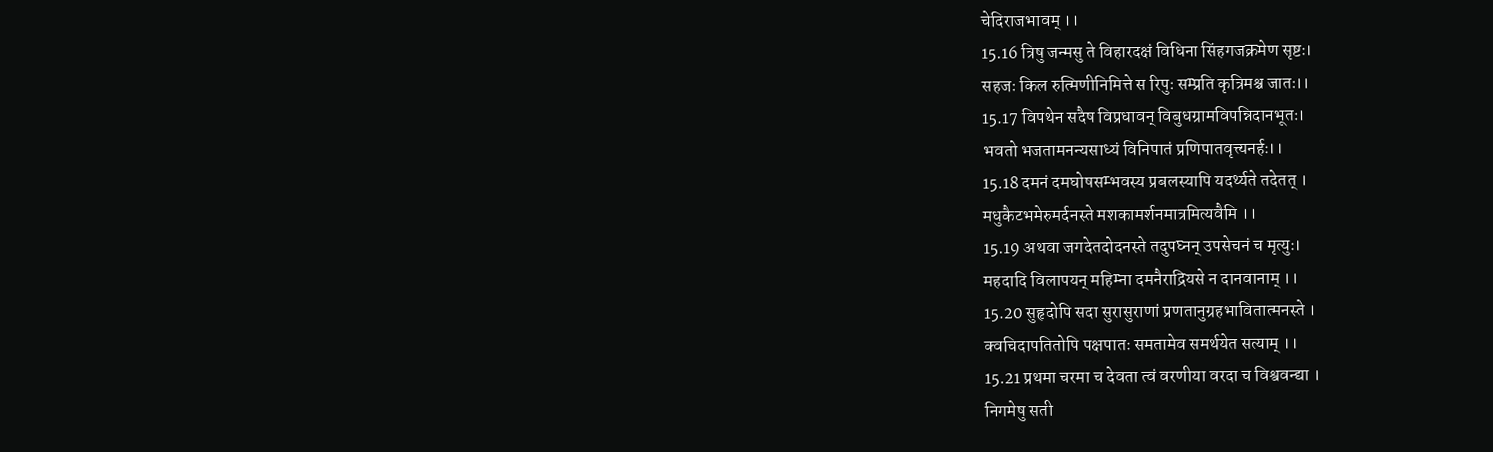चेदिराजभावम् ।।
15.16 त्रिषु जन्मसु ते विहारदक्षं विधिना सिंहगजक्रमेण सृष्टः।
सहजः किल रुत्मिणीनिमित्ते स रिपुः सम्प्रति कृत्रिमश्च जातः।।
15.17 विपथेन सदैष विप्रधावन् विबुधग्रामविपन्निदानभूतः।
भवतो भजतामनन्यसाध्यं विनिपातं प्रणिपातवृत्त्यनर्हः।।
15.18 दमनं दमघोषसम्भवस्य प्रबलस्यापि यदर्थ्यते तदेतत् ।
मधुकैटभमेरुमर्दनस्ते मशकामर्शनमात्रमित्यवैमि ।।
15.19 अथवा जगदेतदोदनस्ते तदुपघ्नन् उपसेचनं च मृत्युः।
महदादि विलापयन् महिम्ना दमनैराद्रियसे न दानवानाम् ।।
15.20 सुहृदोपि सदा सुरासुराणां प्रणतानुग्रहभावितात्मनस्ते ।
क्वचिदापतितोपि पक्षपातः समतामेव समर्थयेत सत्याम् ।।
15.21 प्रथमा चरमा च देवता त्वं वरणीया वरदा च विश्ववन्द्या ।
निगमेषु सती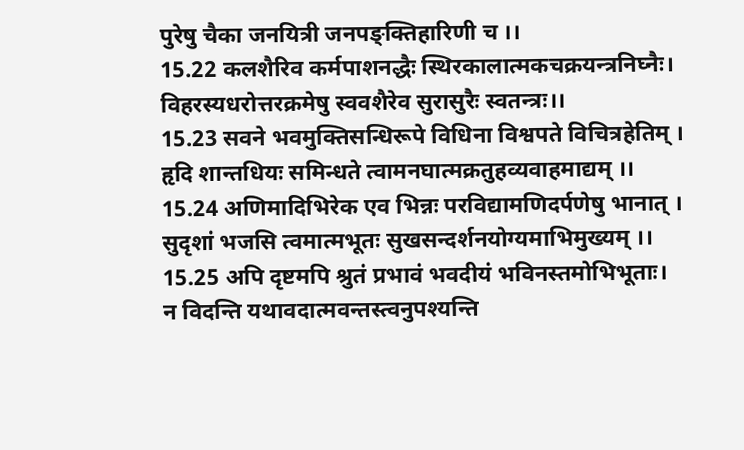पुरेषु चैका जनयित्री जनपङ्क्तिहारिणी च ।।
15.22 कलशैरिव कर्मपाशनद्धैः स्थिरकालात्मकचक्रयन्त्रनिघ्नैः।
विहरस्यधरोत्तरक्रमेषु स्ववशैरेव सुरासुरैः स्वतन्त्रः।।
15.23 सवने भवमुक्तिसन्धिरूपे विधिना विश्वपते विचित्रहेतिम् ।
हृदि शान्तधियः समिन्धते त्वामनघात्मक्रतुहव्यवाहमाद्यम् ।।
15.24 अणिमादिभिरेक एव भिन्नः परविद्यामणिदर्पणेषु भानात् ।
सुदृशां भजसि त्वमात्मभूतः सुखसन्दर्शनयोग्यमाभिमुख्यम् ।।
15.25 अपि दृष्टमपि श्रुतं प्रभावं भवदीयं भविनस्तमोभिभूताः।
न विदन्ति यथावदात्मवन्तस्त्वनुपश्यन्ति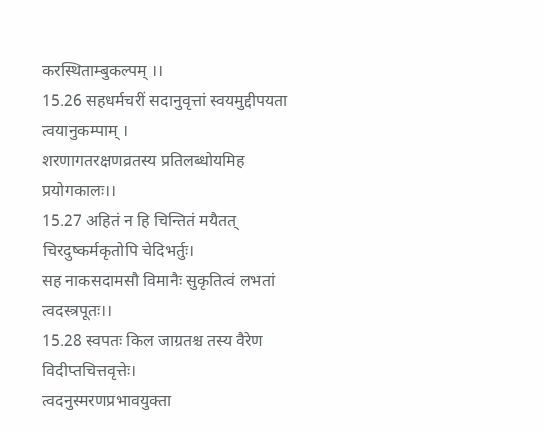करस्थिताम्बुकल्पम् ।।
15.26 सहधर्मचरीं सदानुवृत्तां स्वयमुद्दीपयता त्वयानुकम्पाम् ।
शरणागतरक्षणव्रतस्य प्रतिलब्धोयमिह प्रयोगकालः।।
15.27 अहितं न हि चिन्तितं मयैतत् चिरदुष्कर्मकृतोपि चेदिभर्तुः।
सह नाकसदामसौ विमानैः सुकृतित्वं लभतां त्वदस्त्रपूतः।।
15.28 स्वपतः किल जाग्रतश्च तस्य वैरेण विदीप्तचित्तवृत्तेः।
त्वदनुस्मरणप्रभावयुक्ता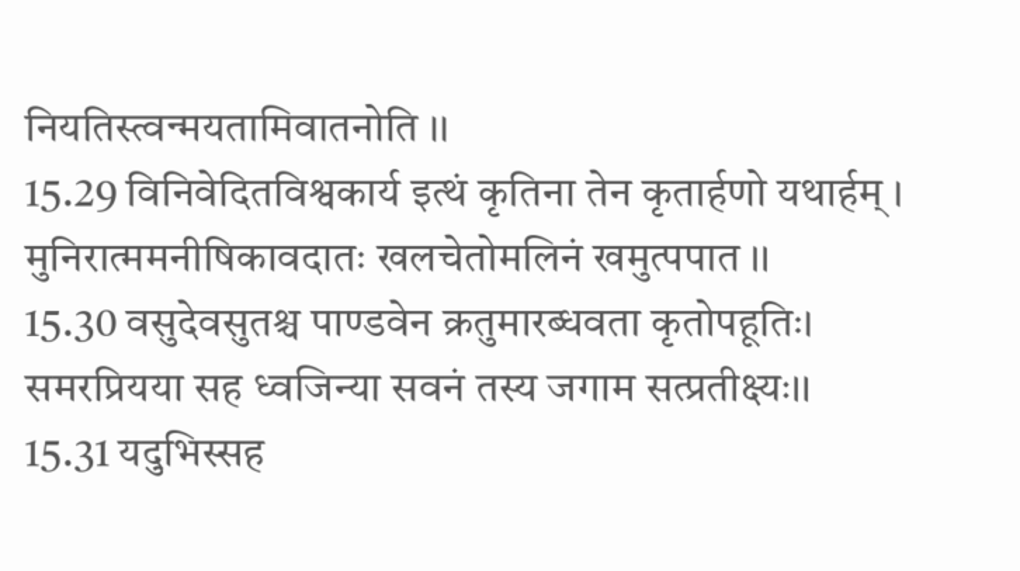नियतिस्त्वन्मयतामिवातनोति ।।
15.29 विनिवेदितविश्वकार्य इत्थं कृतिना तेन कृतार्हणो यथार्हम् ।
मुनिरात्ममनीषिकावदातः खलचेतोमलिनं खमुत्पपात ।।
15.30 वसुदेवसुतश्च पाण्डवेन क्रतुमारब्धवता कृतोपहूतिः।
समरप्रियया सह ध्वजिन्या सवनं तस्य जगाम सत्प्रतीक्ष्यः।।
15.31 यदुभिस्सह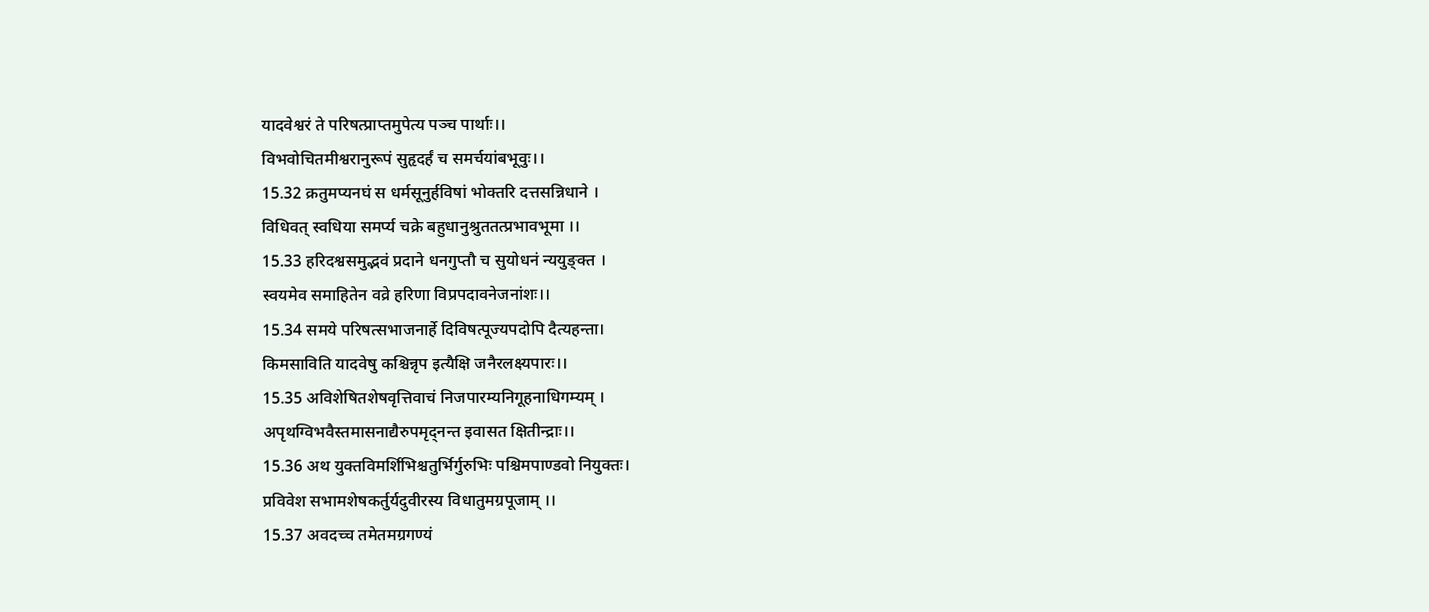यादवेश्वरं ते परिषत्प्राप्तमुपेत्य पञ्च पार्थाः।।
विभवोचितमीश्वरानुरूपं सुहृदर्हं च समर्चयांबभूवुः।।
15.32 क्रतुमप्यनघं स धर्मसूनुर्हविषां भोक्तरि दत्तसन्निधाने ।
विधिवत् स्वधिया समर्प्य चक्रे बहुधानुश्रुततत्प्रभावभूमा ।।
15.33 हरिदश्वसमुद्भवं प्रदाने धनगुप्तौ च सुयोधनं न्ययुङ्क्त ।
स्वयमेव समाहितेन वव्रे हरिणा विप्रपदावनेजनांशः।।
15.34 समये परिषत्सभाजनार्हे दिविषत्पूज्यपदोपि दैत्यहन्ता।
किमसाविति यादवेषु कश्चिन्नृप इत्यैक्षि जनैरलक्ष्यपारः।।
15.35 अविशेषितशेषवृत्तिवाचं निजपारम्यनिगूहनाधिगम्यम् ।
अपृथग्विभवैस्तमासनाद्यैरुपमृद्नन्त इवासत क्षितीन्द्राः।।
15.36 अथ युक्तविमर्शिभिश्चतुर्भिर्गुरुभिः पश्चिमपाण्डवो नियुक्तः।
प्रविवेश सभामशेषकर्तुर्यदुवीरस्य विधातुमग्रपूजाम् ।।
15.37 अवदच्च तमेतमग्रगण्यं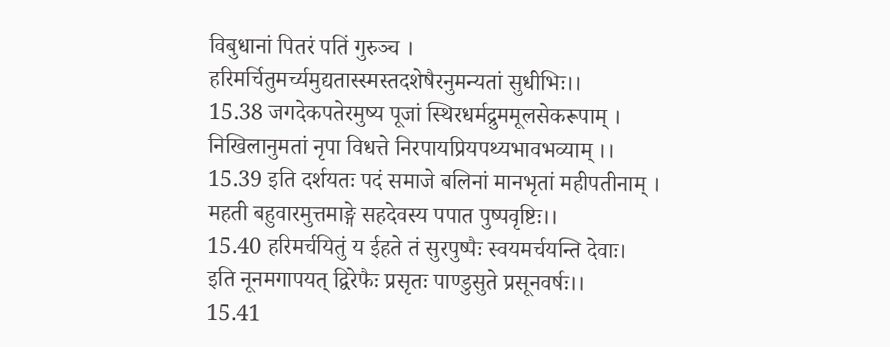विबुधानां पितरं पतिं गुरुञ्च ।
हरिमर्चितुमर्च्यमुद्यतास्स्मस्तदशेषैरनुमन्यतां सुधीभिः।।
15.38 जगदेकपतेरमुष्य पूजां स्थिरधर्मद्रुममूलसेकरूपाम् ।
निखिलानुमतां नृपा विधत्ते निरपायप्रियपथ्यभावभव्याम् ।।
15.39 इति दर्शयतः पदं समाजे बलिनां मानभृतां महीपतीनाम् ।
महती बहुवारमुत्तमाङ्गे सहदेवस्य पपात पुष्पवृष्टिः।।
15.40 हरिमर्चयितुं य ईहते तं सुरपुष्पैः स्वयमर्चयन्ति देवाः।
इति नूनमगापयत् द्विरेफैः प्रसृतः पाण्डुसुते प्रसूनवर्षः।।
15.41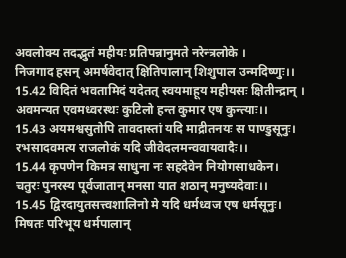अवलोक्य तदद्भुतं महीयः प्रतिपन्नानुमते नरेन्त्रलोके ।
निजगाद हसन् अमर्षवेदात् क्षितिपालान् शिशुपाल उन्मदिष्णुः।।
15.42 विदितं भवतामिदं यदेतत् स्वयमाहूय महीयसः क्षितीन्द्रान् ।
अवमन्यत एवमध्वरस्थः कुटिलो हन्त कुमार एष कुन्त्याः।।
15.43 अयमश्वसुतोपि तावदास्तां यदि माद्रीतनयः स पाण्डुसूनुः।
रभसादवमत्य राजलोकं यदि जीवेदलमन्ववायवादैः।।
15.44 कृपणेन किमत्र साधुना नः सहदेवेन नियोगसाधकेन।
चतुरः पुनरस्य पूर्वजातान् मनसा यात शठान् मनुष्यदेवाः।।
15.45 द्विरदायुतसत्त्वशालिनो मे यदि धर्मध्वज एष धर्मसूनुः।
मिषतः परिभूय धर्मपालान्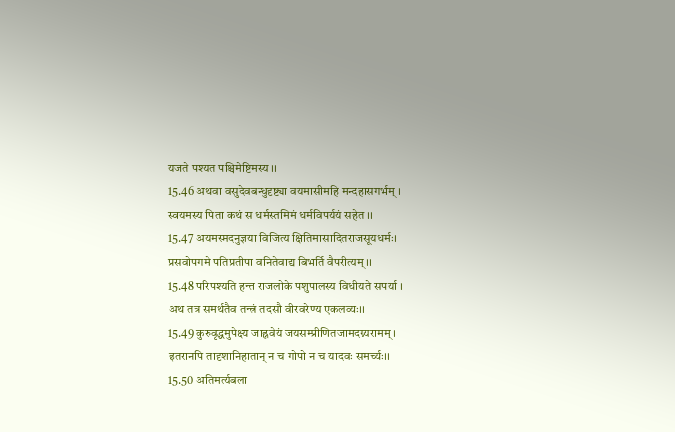यजते पश्यत पश्चिमेष्टिमस्य ।।
15.46 अथवा वसुदेवबन्धुदृष्ट्या वयमासीमहि मन्दहासगर्भम् ।
स्वयमस्य पिता कथं स धर्मस्तमिमं धर्मविपर्ययं सहेत ।।
15.47 अयमस्मदनुज्ञया विजित्य क्षितिमासादितराजसूयधर्मः।
प्रसवोपगमे पतिप्रतीपा वनितेवाद्य बिभर्ति वैपरीत्यम् ।।
15.48 परिपश्यति हन्त राजलोके पशुपालस्य विधीयते सपर्या ।
अथ तत्र समर्थतैव तन्त्रं तदसौ वीरवरेण्य एकलव्यः।।
15.49 कुरुवृद्धमुपेक्ष्य जाह्नवेयं जयसम्प्रीणितजामदग्न्यरामम् ।
इतरानपि तादृशानिहातान् न च गोपो न च यादवः समर्च्यः।।
15.50 अतिमर्त्यबला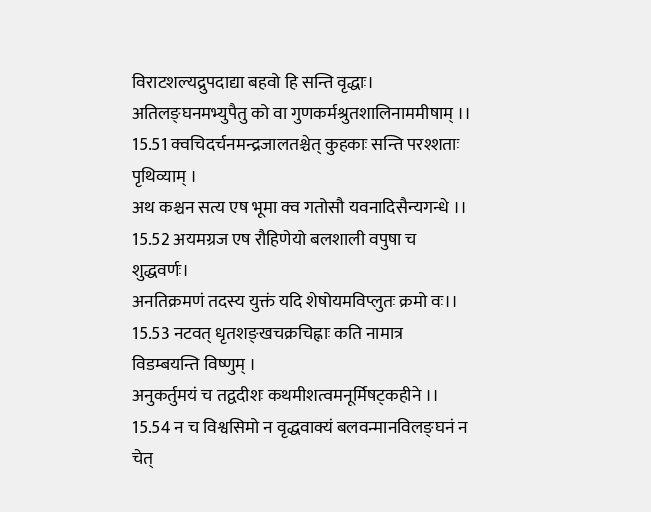विराटशल्यद्रुपदाद्या बहवो हि सन्ति वृद्धाः।
अतिलङ्घनमभ्युपैतु को वा गुणकर्मश्रुतशालिनाममीषाम् ।।
15.51 क्वचिदर्चनमन्द्रजालतश्चेत् कुहकाः सन्ति परश्शताः पृथिव्याम् ।
अथ कश्चन सत्य एष भूमा क्व गतोसौ यवनादिसैन्यगन्धे ।।
15.52 अयमग्रज एष रौहिणेयो बलशाली वपुषा च शुद्धवर्णः।
अनतिक्रमणं तदस्य युक्तं यदि शेषोयमविप्लुतः क्रमो वः।।
15.53 नटवत् धृतशङ्खचक्रचिह्नाः कति नामात्र विडम्बयन्ति विष्णुम् ।
अनुकर्तुमयं च तद्वदीशः कथमीशत्वमनूर्मिषट्कहीने ।।
15.54 न च विश्वसिमो न वृद्धवाक्यं बलवन्मानविलङ्घनं न चेत्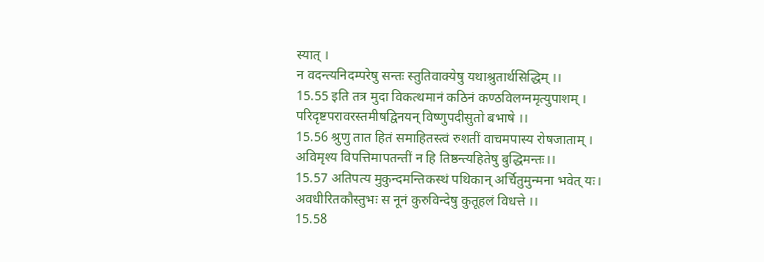स्यात् ।
न वदन्त्यनिदम्परेषु सन्तः स्तुतिवाक्येषु यथाश्रुतार्थसिद्धिम् ।।
15.55 इति तत्र मुदा विकत्थमानं कठिनं कण्ठविलग्नमृत्युपाशम् ।
परिदृष्टपरावरस्तमीषद्विनयन् विष्णुपदीसुतो बभाषे ।।
15.56 श्रुणु तात हितं समाहितस्त्वं रुशतीं वाचमपास्य रोषजाताम् ।
अविमृश्य विपत्तिमापतन्तीं न हि तिष्ठन्त्यहितेषु बुद्धिमन्तः।।
15.57 अतिपत्य मुकुन्दमन्तिकस्थं पथिकान् अर्चितुमुन्मना भवेत् यः।
अवधीरितकौस्तुभः स नूनं कुरुविन्देषु कुतूहलं विधत्ते ।।
15.58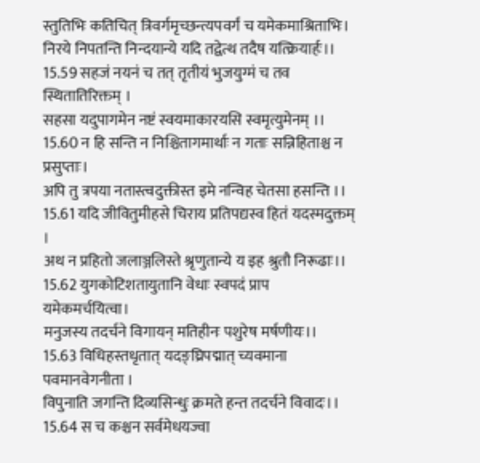स्तुतिभिः कतिचित् त्रिवर्गमृच्छन्त्यपवर्गं च यमेकमाश्रिताभिः।
निरये निपतन्ति निन्दयान्ये यदि तद्वेत्थ तदैष यत्क्रियार्हः।।
15.59 सहजं नयनं च तत् तृतीयं भुजयुग्मं च तव स्थितातिरिक्तम् ।
सहसा यदुपागमेन नष्टं स्वयमाकारयसि स्वमृत्युमेनम् ।।
15.60 न हि सन्ति न निश्चितागमार्थाः न गताः सन्निहिताश्च न प्रसुप्ताः।
अपि तु त्रपया नतास्त्वदुक्तीस्त इमे नन्विह चेतसा हसन्ति ।।
15.61 यदि जीवितुमीहसे चिराय प्रतिपद्यस्व हितं यदस्मदुक्तम् ।
अथ न प्रहितो जलाञ्जलिस्ते श्रृणुतान्ये य इह श्रुतौ निरूढाः।।
15.62 युगकोटिशतायुतानि वेधाः स्वपदं प्राप यमेकमर्चयित्वा।
मनुजस्य तदर्चने विगायन् मतिहीनः पशुरेष मर्षणीयः।।
15.63 विधिहस्तधृतात् यदङ्घ्रिपद्मात् च्यवमाना पवमानवेगनीता ।
विपुनाति जगन्ति दिव्यसिन्धुः क्रमते हन्त तदर्चने विवादः।।
15.64 स च कश्चन सर्वमेधयज्वा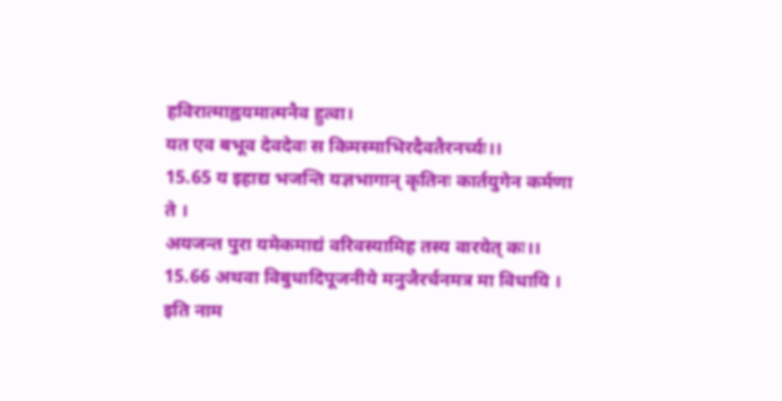हविरात्माह्वयमात्मनैव हुत्वा।
यत एव बभूव देवदेवः स किमस्माभिरदैवतैरनर्च्यः।।
15.65 य इहाद्य भजन्ति यज्ञभागान् कृतिनः कार्तयुगेन कर्मणा ते ।
अयजन्त पुरा यमेकमाद्यं वरिवस्यामिह तस्य वारयेत् कः।।
15.66 अथवा विबुधादिपूजनीये मनुजैरर्चनमत्र मा विधायि ।
इति नाम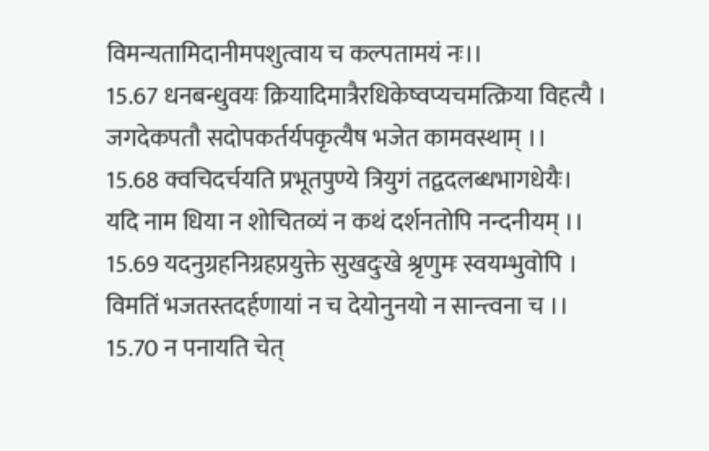विमन्यतामिदानीमपशुत्वाय च कल्पतामयं नः।।
15.67 धनबन्धुवयः क्रियादिमात्रैरधिकेष्वप्यचमत्क्रिया विहत्यै ।
जगदेकपतौ सदोपकर्तर्यपकृत्यैष भजेत कामवस्थाम् ।।
15.68 क्वचिदर्चयति प्रभूतपुण्ये त्रियुगं तद्वदलब्धभागधेयैः।
यदि नाम धिया न शोचितव्यं न कथं दर्शनतोपि नन्दनीयम् ।।
15.69 यदनुग्रहनिग्रहप्रयुक्ते सुखदुःखे श्रृणुमः स्वयम्भुवोपि ।
विमतिं भजतस्तदर्हणायां न च देयोनुनयो न सान्त्वना च ।।
15.70 न पनायति चेत्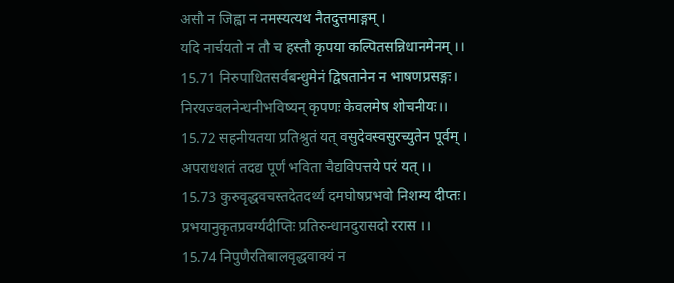असौ न जिह्वा न नमस्यत्यथ नैतदुत्तमाङ्गम् ।
यदि नार्चयतो न तौ च हस्तौ कृपया कल्पितसन्निधानमेनम् ।।
15.71 निरुपाधितसर्वबन्धुमेनं द्विषतानेन न भाषणप्रसङ्गः।
निरयज्वलनेन्धनीभविष्यन् कृपणः केवलमेष शोचनीयः।।
15.72 सहनीयतया प्रतिश्रुतं यत् वसुदेवस्वसुरच्युतेन पूर्वम् ।
अपराधशतं तदद्य पूर्णं भविता चैद्यविपत्तये परं यत् ।।
15.73 कुरुवृद्धवचस्तदेतदर्थ्यं दमघोषप्रभवो निशम्य दीप्तः।
प्रभयानुकृतप्रवर्ग्यदीप्तिः प्रतिरुन्धानदुरासदो ररास ।।
15.74 निपुणैरतिबालवृद्धवाक्यं न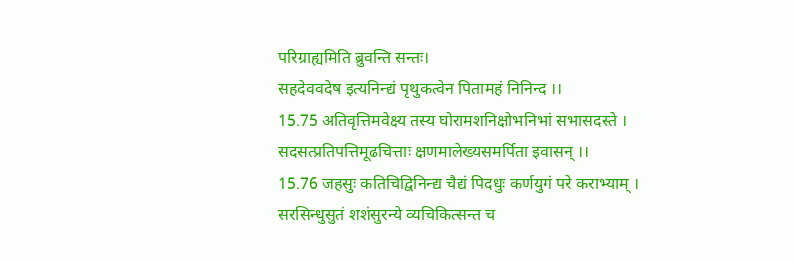परिग्राह्यमिति ब्रुवन्ति सन्तः।
सहदेववदेष इत्यनिन्द्यं पृथुकत्वेन पितामहं निनिन्द ।।
15.75 अतिवृत्तिमवेक्ष्य तस्य घोरामशनिक्षोभनिभां सभासदस्ते ।
सदसत्प्रतिपत्तिमूढचित्ताः क्षणमालेख्यसमर्पिता इवासन् ।।
15.76 जहसुः कतिचिद्विनिन्द्य चैद्यं पिदधुः कर्णयुगं परे कराभ्याम् ।
सरसिन्धुसुतं शशंसुरन्ये व्यचिकित्सन्त च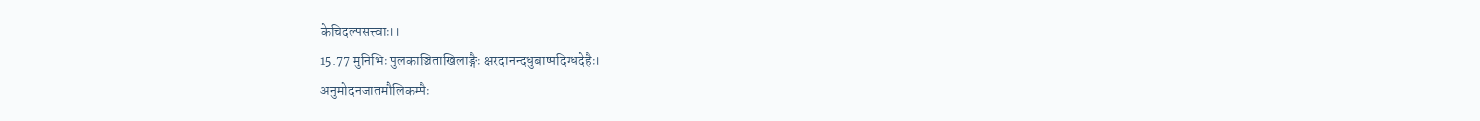केचिदल्पसत्त्वाः।।
15.77 मुनिभिः पुलकाञ्चिताखिलाङ्गैः क्षरदानन्दधुबाष्पदिग्धदेहैः।
अनुमोदनजातमौलिकम्पैः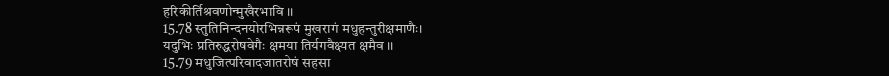हरिकीर्तिश्रवणोन्मुखैरभावि ।।
15.78 स्तुतिनिन्दनयोरभिन्नरूपं मुखरागं मधुहन्तुरीक्षमाणैः।
यदुभिः प्रतिरुद्धरोषवेगैः क्षमया तिर्यगवैक्ष्यत क्षमैव ।।
15.79 मधुजित्परिवादजातरोषं सहसा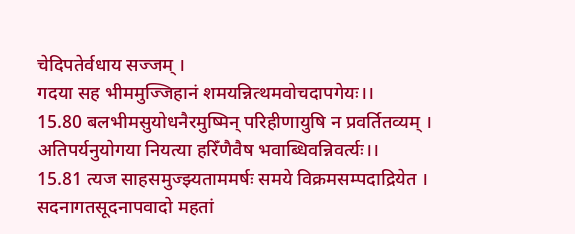चेदिपतेर्वधाय सज्जम् ।
गदया सह भीममुज्जिहानं शमयन्नित्थमवोचदापगेयः।।
15.80 बलभीमसुयोधनैरमुष्मिन् परिहीणायुषि न प्रवर्तितव्यम् ।
अतिपर्यनुयोगया नियत्या हरिँणैवैष भवाब्धिवन्निवर्त्यः।।
15.81 त्यज साहसमुज्झ्यताममर्षः समये विक्रमसम्पदाद्रियेत ।
सदनागतसूदनापवादो महतां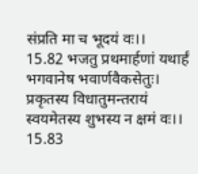संप्रति मा च भूदयं वः।।
15.82 भजतु प्रथमार्हणां यथार्हं भगवानेष भवार्णवैकसेतुः।
प्रकृतस्य विधातुमन्तरायं स्वयमेतस्य शुभस्य न क्षमं वः।।
15.83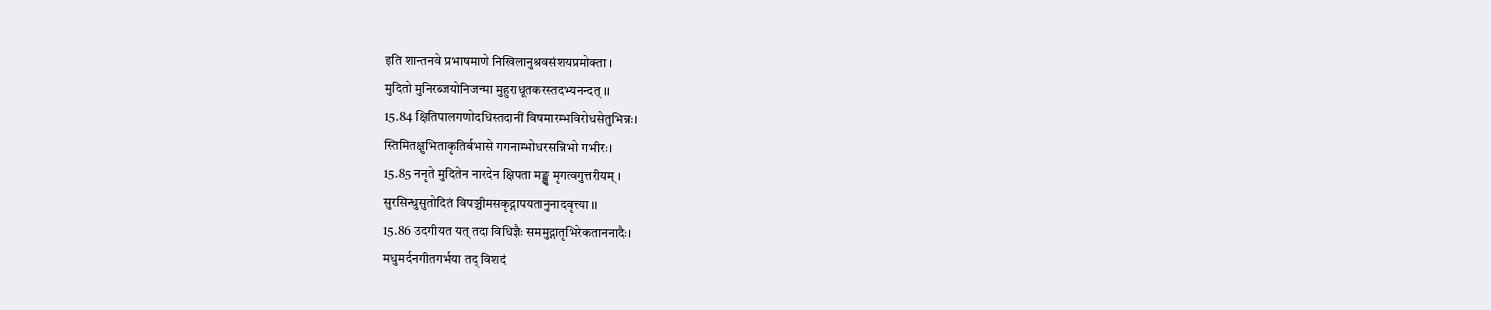इति शान्तनवे प्रभाषमाणे निखिलानुश्रवसंशयप्रमोक्ता ।
मुदितो मुनिरब्जयोनिजन्मा मुहुराधूतकरस्तदभ्यनन्दत् ।।
15.84 क्षितिपालगणोदधिस्तदानीं विषमारम्भविरोधसेतुभिन्नः।
स्तिमितक्षुभिताकृतिर्बभासे गगनाम्भोधरसन्निभो गभीरः।
15.85 ननृते मुदितेन नारदेन क्षिपता मङ्क्षु मृगत्वगुत्तरीयम् ।
सुरसिन्धुसुतोदितं विपञ्चीमसकृद्गापयतानुनादवृत्त्या ।।
15.86 उदगीयत यत् तदा विधिज्ञैः सममुद्गातृभिरेकताननादैः।
मधुमर्दनगीतगर्भया तद् विशदं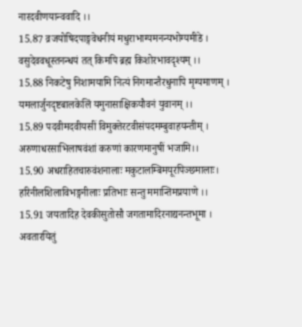नारदवीणयान्ववादि ।।
15.87 व्रजयोषिदपाङ्गवेधनीयं मधुराभाग्यमनन्यभोग्यमीडे ।
वसुदेववधूस्तनन्धयं तत् किमपि ब्रह्म किशोरभावदृश्यम् ।।
15.88 निकटेषु निशामयामि नित्यं निगमान्तैरधुनापि मृग्यमाणम् ।
यमलार्जुनदृष्टबालकेलिं यमुनासाक्षिकयौवनं युवानम् ।।
15.89 पदवीमदवीयसीं विमुक्तेरटवीसंपदमम्बुवाहयन्तीम् ।
अरुणाधरसाभिलाषवंशां करुणां कारणमानुषीं भजामि।।
15.90 अधराहितचारुवंशनालाः मकुटालम्बिमयूरपिञ्छमालाः।
हरिनीलशिलाविभङ्गनीलाः प्रतिभाः सन्तु ममान्तिमप्रयाणे ।।
15.91 जयतादिह देवकीसुतोसौ जगतामादिरनाद्यनन्तभूमा ।
अवतारयितुं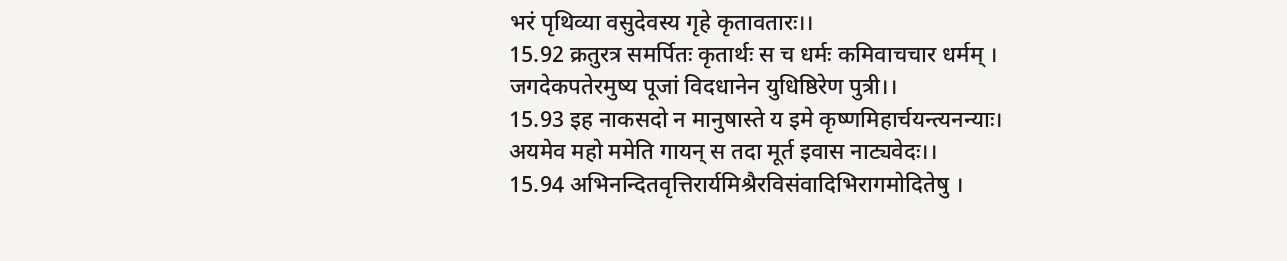भरं पृथिव्या वसुदेवस्य गृहे कृतावतारः।।
15.92 क्रतुरत्र समर्पितः कृतार्थः स च धर्मः कमिवाचचार धर्मम् ।
जगदेकपतेरमुष्य पूजां विदधानेन युधिष्ठिरेण पुत्री।।
15.93 इह नाकसदो न मानुषास्ते य इमे कृष्णमिहार्चयन्त्यनन्याः।
अयमेव महो ममेति गायन् स तदा मूर्त इवास नाट्यवेदः।।
15.94 अभिनन्दितवृत्तिरार्यमिश्रैरविसंवादिभिरागमोदितेषु ।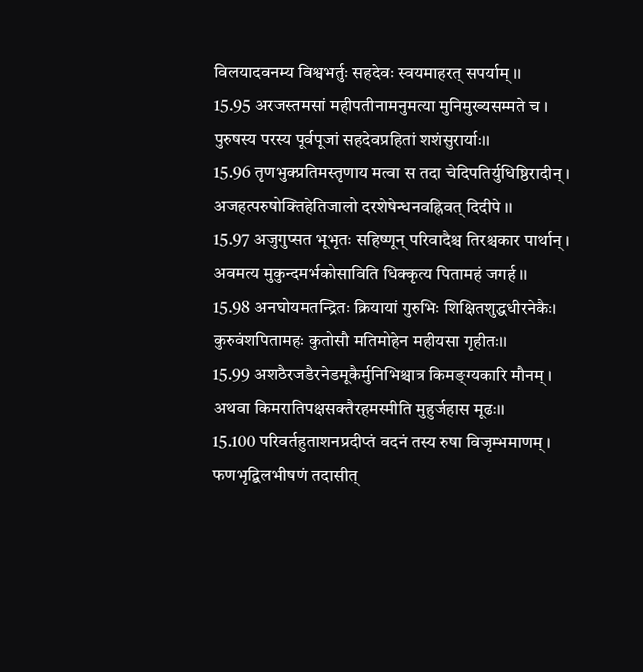विलयादवनम्य विश्वभर्तुः सहदेवः स्वयमाहरत् सपर्याम् ।।
15.95 अरजस्तमसां महीपतीनामनुमत्या मुनिमुख्यसम्मते च ।
पुरुषस्य परस्य पूर्वपूजां सहदेवप्रहितां शशंसुरार्याः।।
15.96 तृणभुक्प्रतिमस्तृणाय मत्वा स तदा चेदिपतिर्युधिष्ठिरादीन् ।
अजहत्परुषोक्तिहेतिजालो दरशेषेन्धनवह्निवत् दिदीपे ।।
15.97 अजुगुप्सत भूभृतः सहिष्णून् परिवादैश्च तिरश्चकार पार्थान् ।
अवमत्य मुकुन्दमर्भकोसाविति धिक्कृत्य पितामहं जगर्ह ।।
15.98 अनघोयमतन्द्रितः क्रियायां गुरुभिः शिक्षितशुद्धधीरनेकैः।
कुरुवंशपितामहः कुतोसौ मतिमोहेन महीयसा गृहीतः।।
15.99 अशठैरजडैरनेडमूकैर्मुनिभिश्चात्र किमङ्ग्यकारि मौनम् ।
अथवा किमरातिपक्षसक्तैरहमस्मीति मुहुर्जहास मूढः।।
15.100 परिवर्तहुताशनप्रदीप्तं वदनं तस्य रुषा विजृम्भमाणम् ।
फणभृद्बिलभीषणं तदासीत्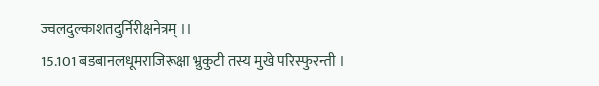ज्वलदुल्काशतदुर्निरीक्षनेत्रम् ।।
15.101 बडबानलधूमराजिरूक्षा भ्रुकुटी तस्य मुखे परिस्फुरन्ती ।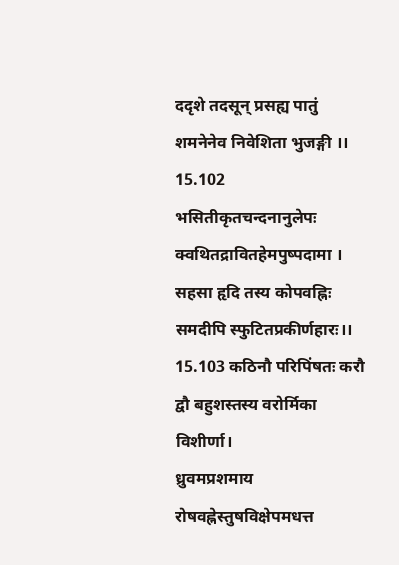ददृशे तदसून् प्रसह्य पातुं शमनेनेव निवेशिता भुजङ्गी ।।
15.102 भसितीकृतचन्दनानुलेपः क्वथितद्रावितहेमपुष्पदामा ।
सहसा हृदि तस्य कोपवह्निः समदीपि स्फुटितप्रकीर्णहारः।।
15.103 कठिनौ परिपिंषतः करौ द्वौ बहुशस्तस्य वरोर्मिका विशीर्णा।
ध्रुवमप्रशमाय रोषवह्नेस्तुषविक्षेपमधत्त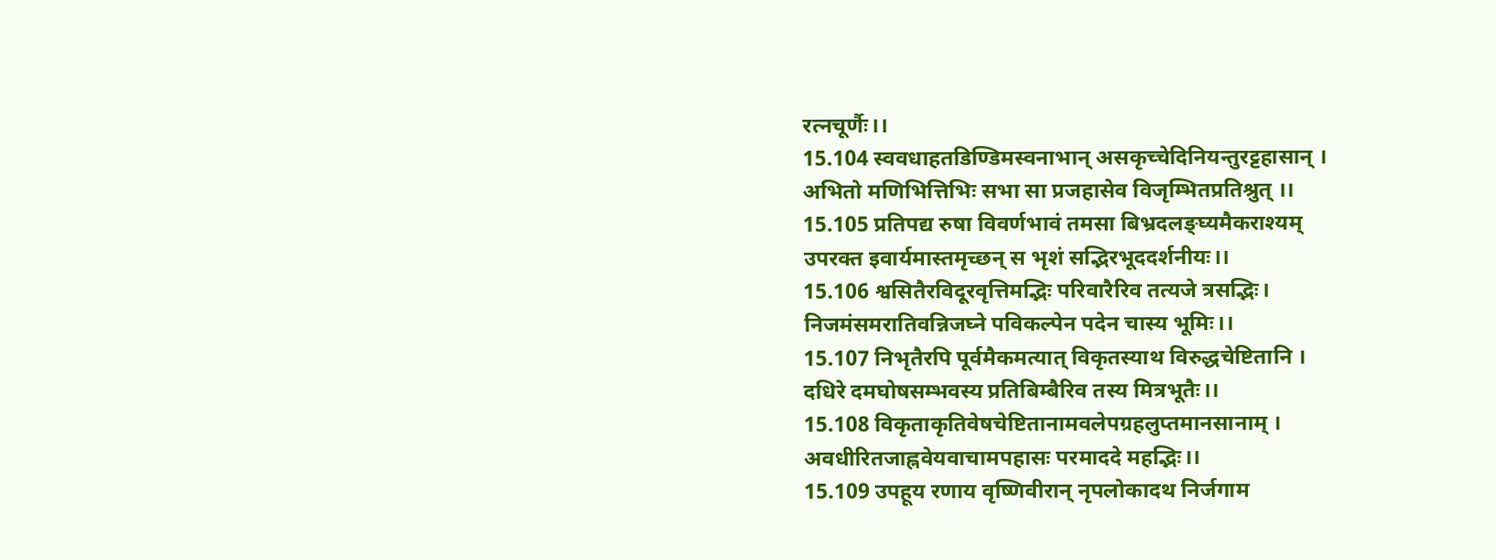रत्नचूर्णैः।।
15.104 स्ववधाहतडिण्डिमस्वनाभान् असकृच्चेदिनियन्तुरट्टहासान् ।
अभितो मणिभित्तिभिः सभा सा प्रजहासेव विजृम्भितप्रतिश्रुत् ।।
15.105 प्रतिपद्य रुषा विवर्णभावं तमसा बिभ्रदलङ्घ्यमैकराश्यम्
उपरक्त इवार्यमास्तमृच्छन् स भृशं सद्भिरभूददर्शनीयः।।
15.106 श्वसितैरविदूरवृत्तिमद्भिः परिवारैरिव तत्यजे त्रसद्भिः।
निजमंसमरातिवन्निजघ्ने पविकल्पेन पदेन चास्य भूमिः।।
15.107 निभृतैरपि पूर्वमैकमत्यात् विकृतस्याथ विरुद्धचेष्टितानि ।
दधिरे दमघोषसम्भवस्य प्रतिबिम्बैरिव तस्य मित्रभूतैः।।
15.108 विकृताकृतिवेषचेष्टितानामवलेपग्रहलुप्तमानसानाम् ।
अवधीरितजाह्नवेयवाचामपहासः परमाददे महद्भिः।।
15.109 उपहूय रणाय वृष्णिवीरान् नृपलोकादथ निर्जगाम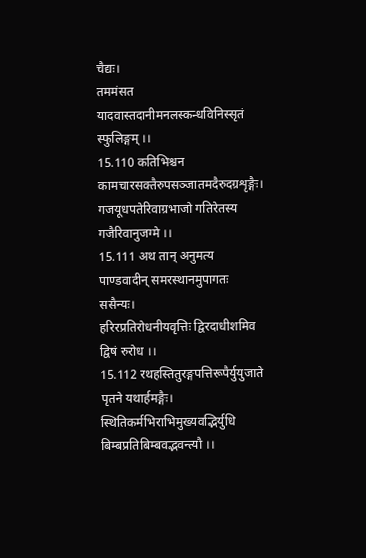चैद्यः।
तममंसत यादवास्तदानीमनलस्कन्धविनिस्सृतं स्फुलिङ्गम् ।।
15.110 कतिभिश्चन कामचारसक्तैरुपसञ्जातमदैरुदग्रशृङ्गैः।
गजयूधपतेरिवाग्रभाजो गतिरेतस्य गजैरिवानुजग्मे ।।
15.111 अथ तान् अनुमत्य पाण्डवादीन् समरस्थानमुपागतः ससैन्यः।
हरिरप्रतिरोधनीयवृत्तिः द्विरदाधीशमिव द्विषं रुरोध ।।
15.112 रथहस्तितुरङ्गपत्तिरूपैर्युयुजाते पृतने यथार्हमङ्गैः।
स्थितिकर्मभिराभिमुख्यवद्भिर्युधि बिम्बप्रतिबिम्बवद्भवन्त्यौ ।।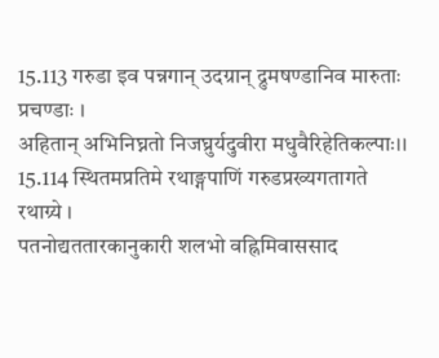15.113 गरुडा इव पन्नगान् उदग्रान् द्रुमषण्डानिव मारुताः प्रचण्डाः ।
अहितान् अभिनिघ्नतो निजघ्रुर्यदुवीरा मधुवैरिहेतिकल्पाः।।
15.114 स्थितमप्रतिमे रथाङ्गपाणिं गरुडप्रख्यगतागते रथाग्र्ये ।
पतनोद्यततारकानुकारी शलभो वह्निमिवाससाद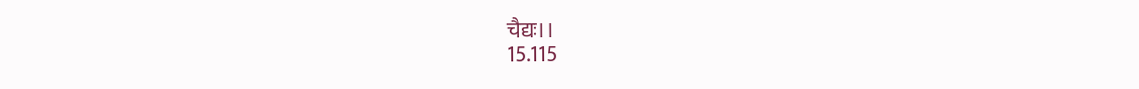चैद्यः।।
15.115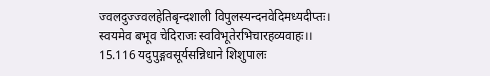ज्वलदुज्ज्वलहेतिबृन्दशाली विपुलस्यन्दनवेदिमध्यदीप्तः।
स्वयमेव बभूव चेदिराजः स्वविभूतेरभिचारहव्यवाहः।।
15.116 यदुपुङ्गवसूर्यसन्निधाने शिशुपालः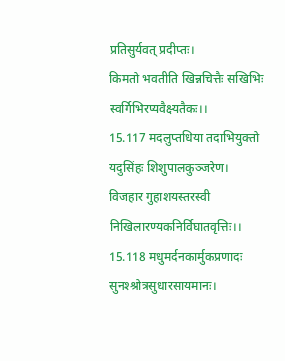प्रतिसुर्यवत् प्रदीप्तः।
किमतो भवतीति खिन्नचित्तैः सखिभिः स्वर्गिभिरप्यवैक्ष्यतैकः।।
15.117 मदलुप्तधिया तदाभियुक्तो यदुसिंहः शिशुपालकुञ्जरेण।
विजहार गुहाशयस्तरस्वी निखिलारण्यकनिर्विघातवृत्तिः।।
15.118 मधुमर्दनकार्मुकप्रणादः सुनश्श्रोत्रसुधारसायमानः।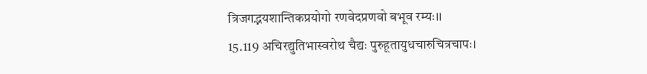त्रिजगद्भयशान्तिकप्रयोगो रणवेदप्रणवो बभूव रम्यः।।
15.119 अचिरद्युतिभास्वरोथ चैद्यः पुरुहूतायुधचारुचित्रचापः।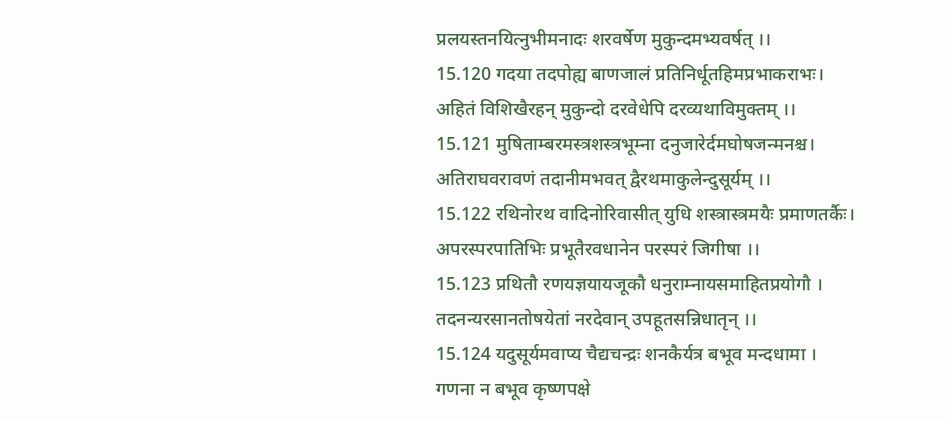प्रलयस्तनयित्नुभीमनादः शरवर्षेण मुकुन्दमभ्यवर्षत् ।।
15.120 गदया तदपोह्य बाणजालं प्रतिनिर्धूतहिमप्रभाकराभः।
अहितं विशिखैरहन् मुकुन्दो दरवेधेपि दरव्यथाविमुक्तम् ।।
15.121 मुषिताम्बरमस्त्रशस्त्रभूम्ना दनुजारेर्दमघोषजन्मनश्च।
अतिराघवरावणं तदानीमभवत् द्वैरथमाकुलेन्दुसूर्यम् ।।
15.122 रथिनोरथ वादिनोरिवासीत् युधि शस्त्रास्त्रमयैः प्रमाणतर्कैः।
अपरस्परपातिभिः प्रभूतैरवधानेन परस्परं जिगीषा ।।
15.123 प्रथितौ रणयज्ञयायजूकौ धनुराम्नायसमाहितप्रयोगौ ।
तदनन्यरसानतोषयेतां नरदेवान् उपहूतसन्निधातृन् ।।
15.124 यदुसूर्यमवाप्य चैद्यचन्द्रः शनकैर्यत्र बभूव मन्दधामा ।
गणना न बभूव कृष्णपक्षे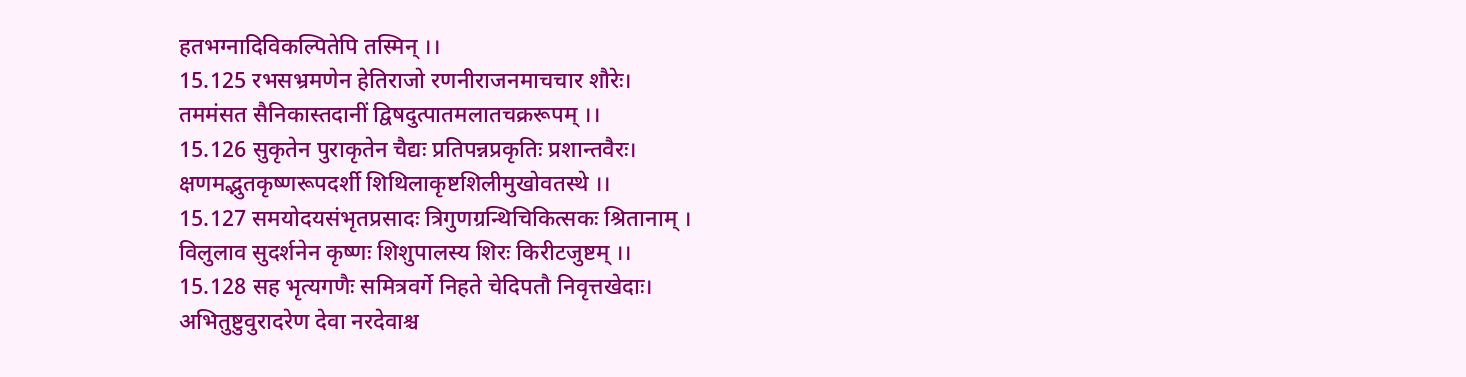हतभग्नादिविकल्पितेपि तस्मिन् ।।
15.125 रभसभ्रमणेन हेतिराजो रणनीराजनमाचचार शौरेः।
तममंसत सैनिकास्तदानीं द्विषदुत्पातमलातचक्ररूपम् ।।
15.126 सुकृतेन पुराकृतेन चैद्यः प्रतिपन्नप्रकृतिः प्रशान्तवैरः।
क्षणमद्भुतकृष्णरूपदर्शी शिथिलाकृष्टशिलीमुखोवतस्थे ।।
15.127 समयोदयसंभृतप्रसादः त्रिगुणग्रन्थिचिकित्सकः श्रितानाम् ।
विलुलाव सुदर्शनेन कृष्णः शिशुपालस्य शिरः किरीटजुष्टम् ।।
15.128 सह भृत्यगणैः समित्रवर्गे निहते चेदिपतौ निवृत्तखेदाः।
अभितुष्टुवुरादरेण देवा नरदेवाश्च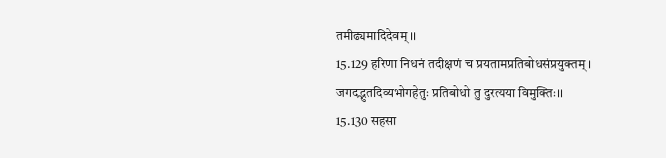तमीढ्यमादिदेवम् ।।
15.129 हरिणा निधनं तदीक्षणं च प्रयतामप्रतिबोधसंप्रयुक्तम् ।
जगदद्भुतदिव्यभोगहेतुः प्रतिबोधो तु दुरत्यया विमुक्तिः।।
15.130 सहसा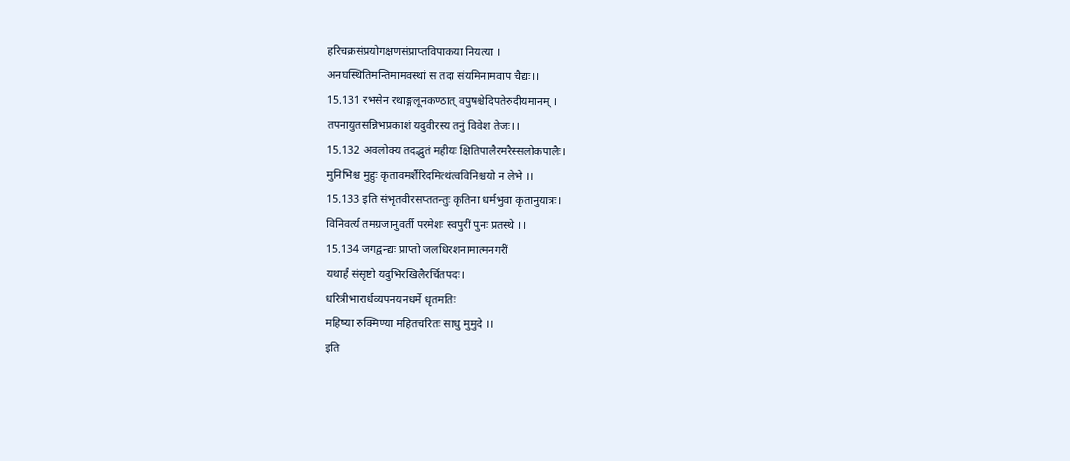हरिचक्रसंप्रयोगक्षणसंप्राप्तविपाकया नियत्या ।
अनघस्थितिमन्तिमामवस्थां स तदा संयमिनामवाप चैद्यः।।
15.131 रभसेन रथाङ्गलूनकण्ठात् वपुषश्चेदिपतेरुदीयमानम् ।
तपनायुतसन्निभप्रकाशं यदुवीरस्य तनुं विवेश तेजः।।
15.132 अवलोक्य तदद्भुतं महीयः क्षितिपालैरमरैस्सलोकपालैः।
मुनिभिश्च मुहुः कृतावमर्शैरिदमित्थंत्वविनिश्चयो न लेभे ।।
15.133 इति संभृतवीरसप्ततन्तुः कृतिना धर्मभुवा कृतानुयात्रः।
विनिवर्त्य तमग्रजानुवर्ती परमेशः स्वपुरीं पुनः प्रतस्थे ।।
15.134 जगद्वन्द्यः प्राप्तो जलधिरशनामात्मनगरीं
यथार्हं संसृष्टो यदुभिरखिलैरर्चितपदः।
धरित्रीभारार्धव्यपनयनधर्मे धृतमतिः
महिष्या रुक्मिण्या महितचरितः साधु मुमुदे ।।
इति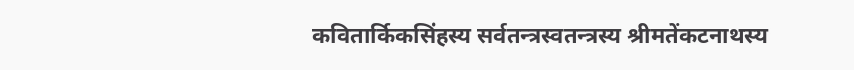कवितार्किकसिंहस्य सर्वतन्त्रस्वतन्त्रस्य श्रीमतेंकटनाथस्य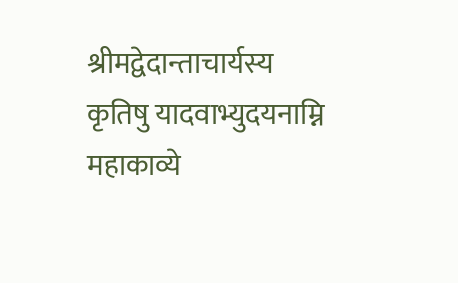श्रीमद्वेदान्ताचार्यस्य कृतिषु यादवाभ्युदयनाम्नि महाकाव्ये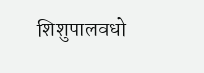शिशुपालवधो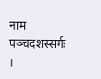नाम पञ्चदशस्सर्गः ।